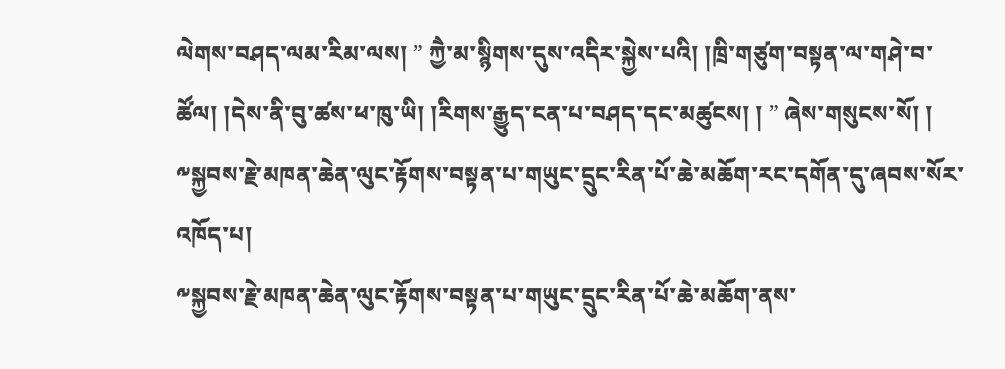ལེགས་བཤད་ལམ་རིམ་ལས། ” ཀྱཻ་མ་སྙིགས་དུས་འདིར་སྐྱེས་པའི། །ཁྲི་གཙུག་བསྟན་ལ་གཤེ་བ་ཚོལ། །དེས་ནི་བུ་ཚས་ཕ་ཁུ་ཡི། །རིགས་རྒྱུད་ངན་པ་བཤད་དང་མཚུངས། ། ” ཞེས་གསུངས་སོ། །
༸སྐྱབས་རྗེ་མཁན་ཆེན་ལུང་རྟོགས་བསྟན་པ་གཡུང་དྲུང་རིན་པོ་ཆེ་མཆོག་རང་དགོན་དུ་ཞབས་སོར་འཁོད་པ།
༸སྐྱབས་རྗེ་མཁན་ཆེན་ལུང་རྟོགས་བསྟན་པ་གཡུང་དྲུང་རིན་པོ་ཆེ་མཆོག་ནས་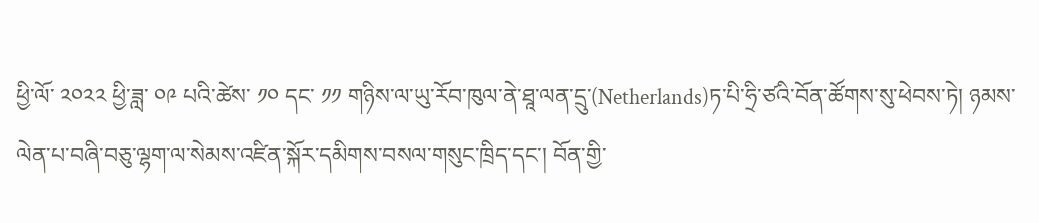ཕྱི་ལོ་ ༢༠༢༢ ཕྱི་ཟླ་ ༠༩ པའི་ཚེས་ ༡༠ དང་ ༡༡ གཉིས་ལ་ཡུ་རོབ་ཁུལ་ནེ་ཐཱ་ལན་དྲུ་(Netherlands)ཏ་པི་ཧྲི་ཙའི་བོན་ཚོགས་སུ་ཕེབས་ཏེ། ཉམས་ལེན་པ་བཞི་བཅུ་ལྷག་ལ་སེམས་འཛིན་སྐོར་དམིགས་བསལ་གསུང་ཁྲིད་དང་། བོན་གྱི་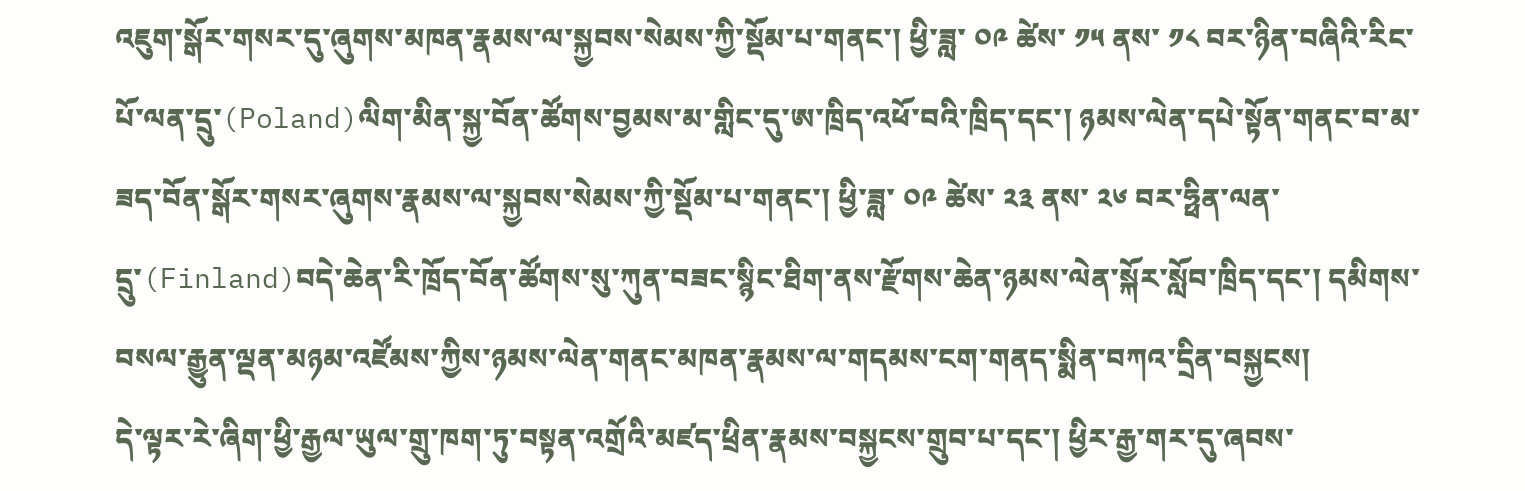འཇུག་སྒོར་གསར་དུ་ཞུགས་མཁན་རྣམས་ལ་སྐྱབས་སེམས་ཀྱི་སྡོམ་པ་གནང་། ཕྱི་ཟླ་ ༠༩ ཚེས་ ༡༥ ནས་ ༡༨ བར་ཉིན་བཞིའི་རིང་པོ་ལན་དྲུ་(Poland)ལིག་མིན་སྐྱ་བོན་ཚོགས་བྱམས་མ་གླིང་དུ་ཨ་ཁྲིད་འཕོ་བའི་ཁྲིད་དང་། ཉམས་ལེན་དཔེ་སྟོན་གནང་བ་མ་ཟད་བོན་སྒོར་གསར་ཞུགས་རྣམས་ལ་སྐྱབས་སེམས་ཀྱི་སྡོམ་པ་གནང་། ཕྱི་ཟླ་ ༠༩ ཚེས་ ༢༣ ནས་ ༢༦ བར་ཧྥིན་ལན་དྲུ་(Finland)བདེ་ཆེན་རི་ཁྲོད་བོན་ཚོགས་སུ་ཀུན་བཟང་སྙིང་ཐིག་ནས་རྫོགས་ཆེན་ཉམས་ལེན་སྐོར་སློབ་ཁྲིད་དང་། དམིགས་བསལ་རྒྱུན་ལྡན་མཉམ་འཛོམས་ཀྱིས་ཉམས་ལེན་གནང་མཁན་རྣམས་ལ་གདམས་ངག་གནད་སྨིན་བཀའ་དྲིན་བསྐྱངས།
དེ་ལྟར་རེ་ཞིག་ཕྱི་རྒྱལ་ཡུལ་གྲུ་ཁག་ཏུ་བསྟན་འགྲོའི་མཛད་ཕྲིན་རྣམས་བསྐྱངས་གྲུབ་པ་དང་། ཕྱིར་རྒྱ་གར་དུ་ཞབས་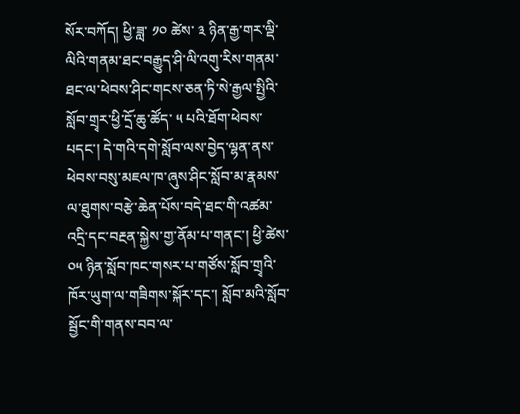སོར་བཀོད། ཕྱི་ཟླ་ ༡༠ ཚེས་ ༣ ཉིན་རྒྱ་གར་ལྡི་ལིའི་གནམ་ཐང་བརྒྱུད་ཤི་ལི་འགུ་རིས་གནམ་ཐང་ལ་ཕེབས་ཤིང་གངས་ཅན་ཏི་སེ་རྒྱལ་སྤྱིའི་སློབ་གྲྭར་ཕྱི་དྲོ་ཆུ་ཚོད་ ༥ པའི་ཐོག་ཕེབས་པདང་། དེ་གའི་དགེ་སློབ་ལས་བྱེད་ལྷན་ནས་ཕེབས་བསུ་མཇལ་ཁ་ཞུས་ཤིང་སློབ་མ་རྣམས་ལ་ཐུགས་བརྩེ་ཆེན་པོས་བདེ་ཐང་གི་འཚམ་འདྲི་དང་བརྔན་སྐྱེས་གྱ་ནོམ་པ་གནང་། ཕྱི་ཚེས་ ༠༥ ཉིན་སློབ་ཁང་གསར་པ་གཙོས་སློབ་གྲྭའི་ཁོར་ཡུག་ལ་གཟིགས་སྐོར་དང་། སློབ་མའི་སློབ་སྦྱོང་གི་གནས་བབ་ལ་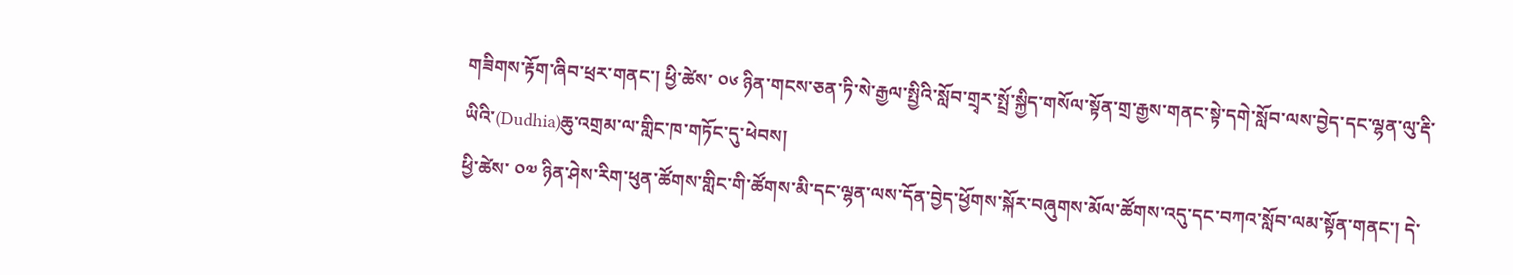གཟིགས་རྟོག་ཞིབ་ཕྲར་གནང་། ཕྱི་ཚེས་ ༠༦ ཉིན་གངས་ཅན་ཏི་སེ་རྒྱལ་སྤྱིའི་སློབ་གྲྭར་སྤྲོ་སྐྱིད་གསོལ་སྟོན་གྲ་རྒྱས་གནང་སྟེ་དགེ་སློབ་ལས་བྱེད་དང་ལྷན་ལུ་རྡི་ཡིའི་(Dudhia)ཆུ་འགྲམ་ལ་གླིང་ཁ་གཏོང་དུ་ཕེབས།
ཕྱི་ཚེས་ ༠༧ ཉིན་ཤེས་རིག་ཕུན་ཚོགས་གླིང་གི་ཚོགས་མི་དང་ལྷན་ལས་དོན་བྱེད་ཕྱོགས་སྐོར་བཞུགས་མོལ་ཚོགས་འདུ་དང་བཀའ་སློབ་ལམ་སྟོན་གནང་། དེ་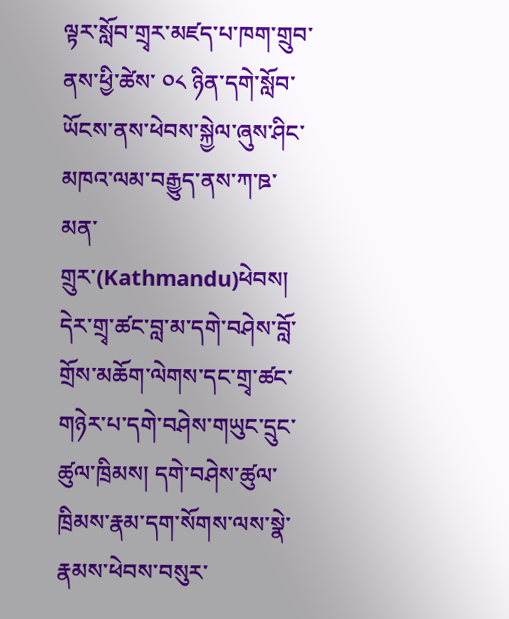ལྟར་སློབ་གྲྭར་མཛད་པ་ཁག་གྲུབ་ནས་ཕྱི་ཚེས་ ༠༨ ཉིན་དགེ་སློབ་ཡོངས་ནས་ཕེབས་སྐྱེལ་ཞུས་ཤིང་མཁའ་ལམ་བརྒྱུད་ནས་ཀ་ཋ་མན་གྲུར་(Kathmandu)ཕེབས། དེར་གྲྭ་ཚང་བླ་མ་དགེ་བཤེས་བློ་གྲོས་མཆོག་ལེགས་དང་གྲྭ་ཚང་གཉེར་པ་དགེ་བཤེས་གཡུང་དྲུང་ཚུལ་ཁྲིམས། དགེ་བཤེས་ཚུལ་ཁྲིམས་རྣམ་དག་སོགས་ལས་སྣེ་རྣམས་ཕེབས་བསུར་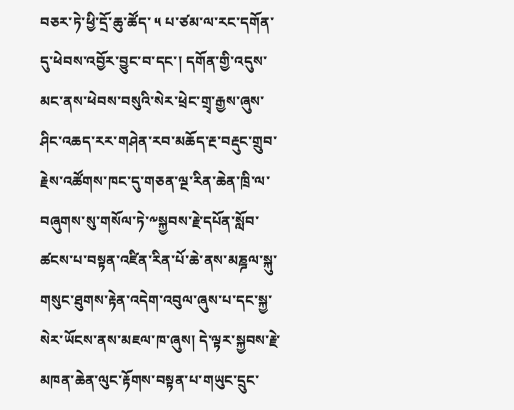བཅར་ཏེ་ཕྱི་དྲོ་ཆུ་ཚོད་ ༥ པ་ཙམ་ལ་རང་དགོན་དུ་ཕེབས་འབྱོར་བྱུང་བ་དང་། དགོན་གྱི་འདུས་མང་ནས་ཕེབས་བསུའི་སེར་ཕྲེང་གྲྭ་རྒྱས་ཞུས་ཤིང་འཆད་རར་གཤེན་རབ་མཆོད་རྔ་བརྡུང་གྲུབ་རྗེས་འཚོགས་ཁང་དུ་གཅན་ལྔ་རིན་ཆེན་ཁྲི་ལ་བཞུགས་སུ་གསོལ་ཏེ་༸སྐྱབས་རྗེ་དཔོན་སློབ་ཚངས་པ་བསྟན་འཛིན་རིན་པོ་ཆེ་ནས་མཎྜལ་སྐུ་གསུང་ཐུགས་རྟེན་འདེག་འབུལ་ཞུས་པ་དང་སྐྱ་སེར་ཡོངས་ནས་མཇལ་ཁ་ཞུས། དེ་ལྟར་སྐྱབས་རྗེ་མཁན་ཆེན་ལུང་རྟོགས་བསྟན་པ་གཡུང་དྲུང་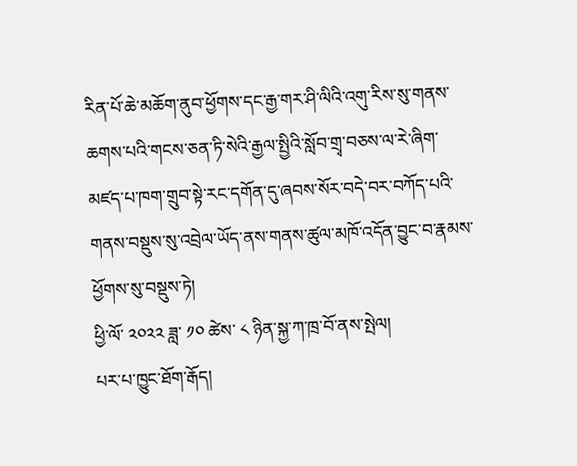རིན་པོ་ཆེ་མཆོག་ནུབ་ཕྱོགས་དང་རྒྱ་གར་ཤི་ལིའི་འགུ་རིས་སུ་གནས་ཆགས་པའི་གངས་ཅན་ཏི་སེའི་རྒྱལ་སྤྱིའི་སློབ་གྲྭ་བཅས་ལ་རེ་ཞིག་མཛད་པ་ཁག་གྲུབ་སྟེ་རང་དགོན་དུ་ཞབས་སོར་བདེ་བར་བཀོད་པའི་གནས་བསྡུས་སུ་འབྲེལ་ཡོད་ནས་གནས་ཚུལ་མཁོ་འདོན་བྱུང་བ་རྣམས་ཕྱོགས་སུ་བསྡུས་ཏེ།
ཕྱི་ལོ་ ༢༠༢༢ ཟླ་ ༡༠ ཚེས་ ༨ ཉིན་སྐྱ་ཀ་ཁྲ་བོ་ནས་སྤེལ།
པར་པ་ཁྱུང་ཐོག་རྒོད།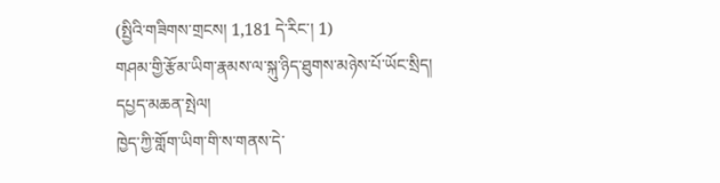(སྤྱིའི་གཟིགས་གྲངས། 1,181 དེ་རིང་། 1)
གཤམ་གྱི་རྩོམ་ཡིག་རྣམས་ལ་སྐུ་ཉིད་ཐུགས་མཉེས་པོ་ཡོང་སྲིད།
དཔྱད་མཆན་སྤེལ།
ཁྱེད་ཀྱི་གློག་ཡིག་གི་ས་གནས་དེ་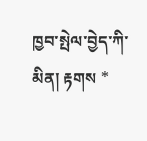ཁྱབ་སྤེལ་བྱེད་ཀི་མིན། རྟགས *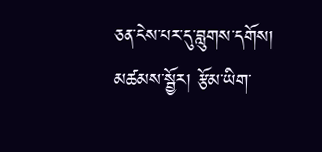ཅན་ངེས་པར་དུ་བླུགས་དགོས།
མཚམས་སྦྱོར། རྩོམ་ཡིག་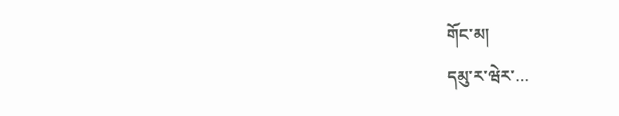གོང་མ།
དམུ་ར་ཝེར་…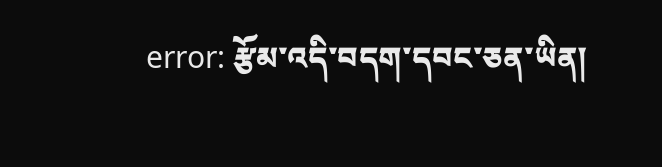error: རྩོམ་འདི་བདག་དབང་ཅན་ཡིན།